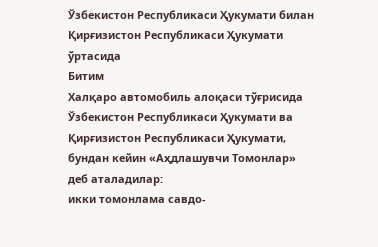Ўзбекистон Республикаси Ҳукумати билан Қирғизистон Республикаси Ҳукумати ўртасида
Битим
Халқаро автомобиль алоқаси тўғрисида
Ўзбекистон Республикаси Ҳукумати ва Қирғизистон Республикаси Ҳукумати, бундан кейин «Аҳдлашувчи Томонлар» деб аталадилар:
икки томонлама савдо-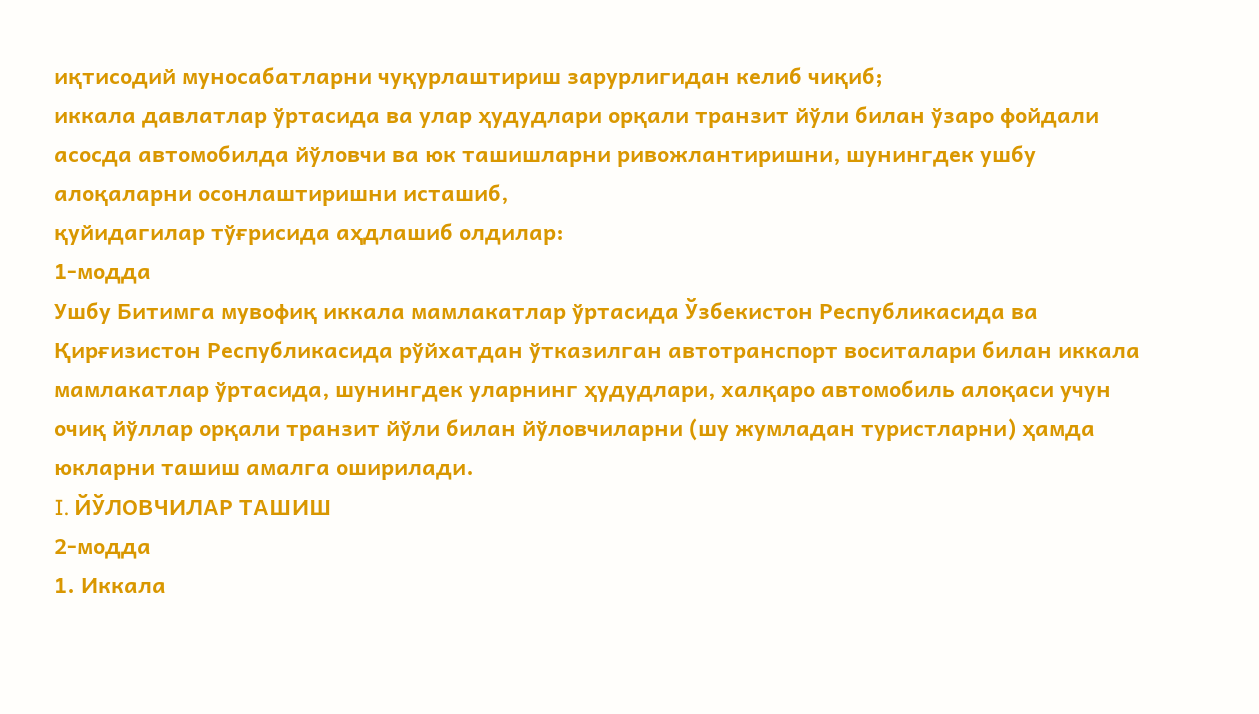иқтисодий муносабатларни чуқурлаштириш зарурлигидан келиб чиқиб;
иккала давлатлар ўртасида ва улар ҳудудлари орқали транзит йўли билан ўзаро фойдали асосда автомобилда йўловчи ва юк ташишларни ривожлантиришни, шунингдек ушбу алоқаларни осонлаштиришни исташиб,
қуйидагилар тўғрисида аҳдлашиб олдилар:
1-модда
Ушбу Битимга мувофиқ иккала мамлакатлар ўртасида Ўзбекистон Республикасида ва Қирғизистон Республикасида рўйхатдан ўтказилган автотранспорт воситалари билан иккала мамлакатлар ўртасида, шунингдек уларнинг ҳудудлари, халқаро автомобиль алоқаси учун очиқ йўллар орқали транзит йўли билан йўловчиларни (шу жумладан туристларни) ҳамда юкларни ташиш амалга оширилади.
I. ЙЎЛОВЧИЛАР ТАШИШ
2-модда
1. Иккала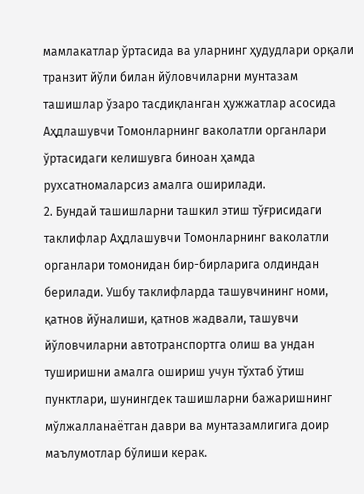мамлакатлар ўртасида ва уларнинг ҳудудлари орқали транзит йўли билан йўловчиларни мунтазам ташишлар ўзаро тасдиқланган ҳужжатлар асосида Аҳдлашувчи Томонларнинг ваколатли органлари ўртасидаги келишувга биноан ҳамда рухсатномаларсиз амалга оширилади.
2. Бундай ташишларни ташкил этиш тўғрисидаги таклифлар Аҳдлашувчи Томонларнинг ваколатли органлари томонидан бир-бирларига олдиндан берилади. Ушбу таклифларда ташувчининг номи, қатнов йўналиши, қатнов жадвали, ташувчи йўловчиларни автотранспортга олиш ва ундан туширишни амалга ошириш учун тўхтаб ўтиш пунктлари, шунингдек ташишларни бажаришнинг мўлжалланаётган даври ва мунтазамлигига доир маълумотлар бўлиши керак.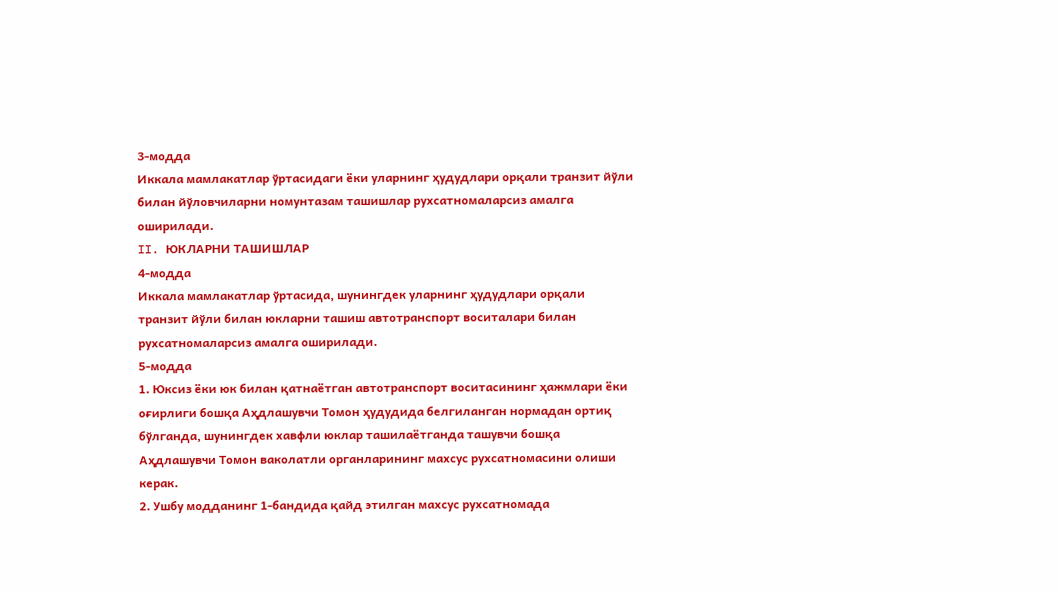3-модда
Иккала мамлакатлар ўртасидаги ёки уларнинг ҳудудлари орқали транзит йўли билан йўловчиларни номунтазам ташишлар рухсатномаларсиз амалга оширилади.
II. ЮКЛАРНИ ТАШИШЛАР
4-модда
Иккала мамлакатлар ўртасида, шунингдек уларнинг ҳудудлари орқали транзит йўли билан юкларни ташиш автотранспорт воситалари билан рухсатномаларсиз амалга оширилади.
5-модда
1. Юксиз ёки юк билан қатнаётган автотранспорт воситасининг ҳажмлари ёки оғирлиги бошқа Аҳдлашувчи Томон ҳудудида белгиланган нормадан ортиқ бўлганда, шунингдек хавфли юклар ташилаётганда ташувчи бошқа Аҳдлашувчи Томон ваколатли органларининг махсус рухсатномасини олиши керак.
2. Ушбу модданинг 1-бандида қайд этилган махсус рухсатномада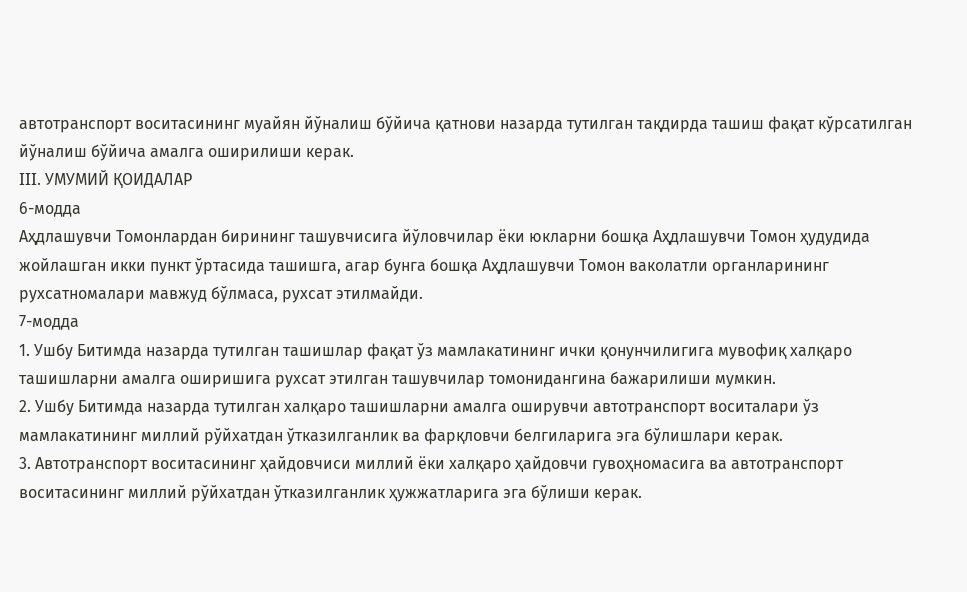автотранспорт воситасининг муайян йўналиш бўйича қатнови назарда тутилган тақдирда ташиш фақат кўрсатилган йўналиш бўйича амалга оширилиши керак.
III. УМУМИЙ ҚОИДАЛАР
6-модда
Аҳдлашувчи Томонлардан бирининг ташувчисига йўловчилар ёки юкларни бошқа Аҳдлашувчи Томон ҳудудида жойлашган икки пункт ўртасида ташишга, агар бунга бошқа Аҳдлашувчи Томон ваколатли органларининг рухсатномалари мавжуд бўлмаса, рухсат этилмайди.
7-модда
1. Ушбу Битимда назарда тутилган ташишлар фақат ўз мамлакатининг ички қонунчилигига мувофиқ халқаро ташишларни амалга оширишига рухсат этилган ташувчилар томонидангина бажарилиши мумкин.
2. Ушбу Битимда назарда тутилган халқаро ташишларни амалга оширувчи автотранспорт воситалари ўз мамлакатининг миллий рўйхатдан ўтказилганлик ва фарқловчи белгиларига эга бўлишлари керак.
3. Автотранспорт воситасининг ҳайдовчиси миллий ёки халқаро ҳайдовчи гувоҳномасига ва автотранспорт воситасининг миллий рўйхатдан ўтказилганлик ҳужжатларига эга бўлиши керак.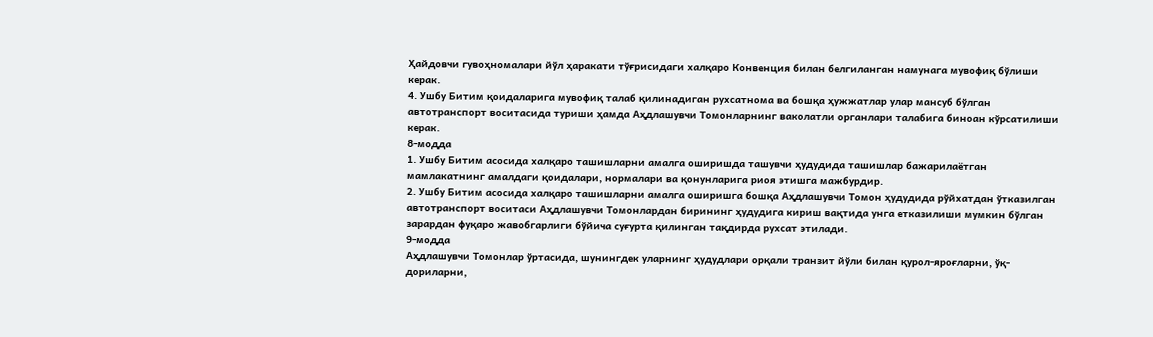Ҳайдовчи гувоҳномалари йўл ҳаракати тўғрисидаги халқаро Конвенция билан белгиланган намунага мувофиқ бўлиши керак.
4. Ушбу Битим қоидаларига мувофиқ талаб қилинадиган рухсатнома ва бошқа ҳужжатлар улар мансуб бўлган автотранспорт воситасида туриши ҳамда Аҳдлашувчи Томонларнинг ваколатли органлари талабига биноан кўрсатилиши керак.
8-модда
1. Ушбу Битим асосида халқаро ташишларни амалга оширишда ташувчи ҳудудида ташишлар бажарилаётган мамлакатнинг амалдаги қоидалари, нормалари ва қонунларига риоя этишга мажбурдир.
2. Ушбу Битим асосида халқаро ташишларни амалга оширишга бошқа Аҳдлашувчи Томон ҳудудида рўйхатдан ўтказилган автотранспорт воситаси Аҳдлашувчи Томонлардан бирининг ҳудудига кириш вақтида унга етказилиши мумкин бўлган зарардан фуқаро жавобгарлиги бўйича суғурта қилинган тақдирда рухсат этилади.
9-модда
Аҳдлашувчи Томонлар ўртасида, шунингдек уларнинг ҳудудлари орқали транзит йўли билан қурол-яроғларни, ўқ-дориларни,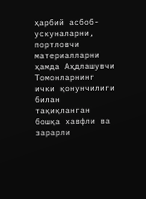ҳарбий асбоб-ускуналарни, портловчи материалларни ҳамда Аҳдлашувчи Томонларнинг ички қонунчилиги билан тақиқланган бошқа хавфли ва зарарли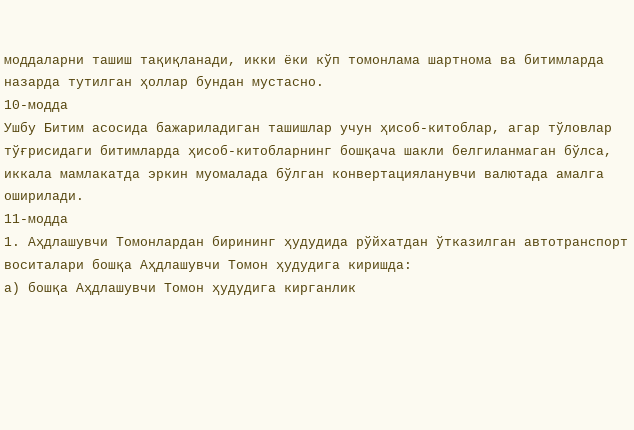моддаларни ташиш тақиқланади, икки ёки кўп томонлама шартнома ва битимларда назарда тутилган ҳоллар бундан мустасно.
10-модда
Ушбу Битим асосида бажариладиган ташишлар учун ҳисоб-китоблар, агар тўловлар тўғрисидаги битимларда ҳисоб-китобларнинг бошқача шакли белгиланмаган бўлса, иккала мамлакатда эркин муомалада бўлган конвертацияланувчи валютада амалга оширилади.
11-модда
1. Аҳдлашувчи Томонлардан бирининг ҳудудида рўйхатдан ўтказилган автотранспорт воситалари бошқа Аҳдлашувчи Томон ҳудудига киришда:
а) бошқа Аҳдлашувчи Томон ҳудудига кирганлик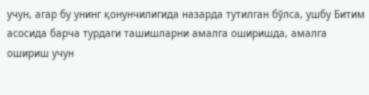учун, агар бу унинг қонунчилигида назарда тутилган бўлса, ушбу Битим асосида барча турдаги ташишларни амалга оширишда, амалга ошириш учун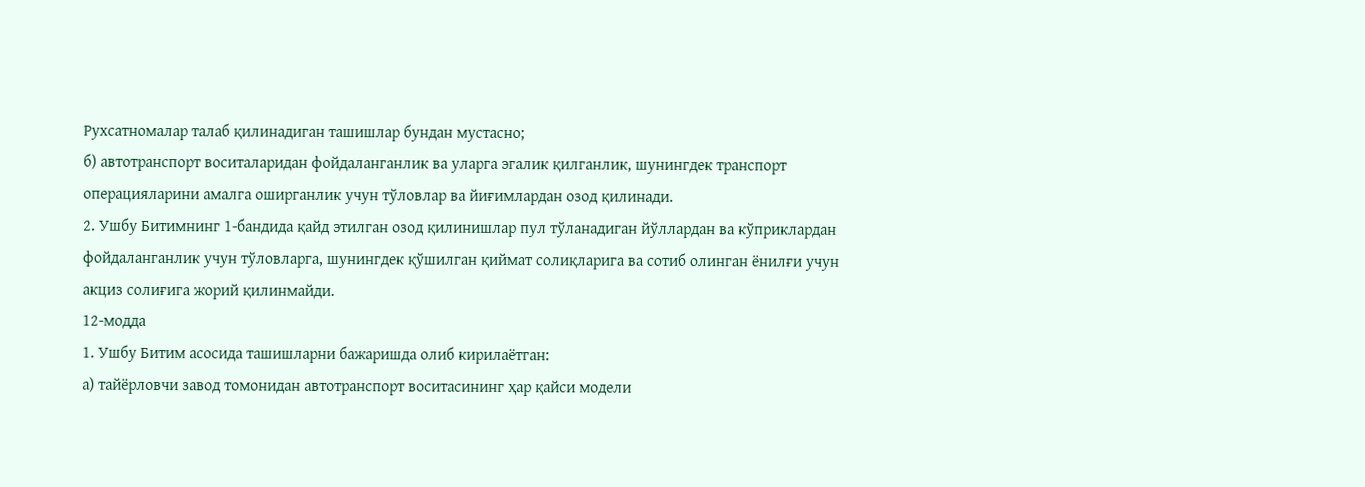Рухсатномалар талаб қилинадиган ташишлар бундан мустасно;
б) автотранспорт воситаларидан фойдаланганлик ва уларга эгалик қилганлик, шунингдек транспорт операцияларини амалга оширганлик учун тўловлар ва йиғимлардан озод қилинади.
2. Ушбу Битимнинг 1-бандида қайд этилган озод қилинишлар пул тўланадиган йўллардан ва кўприклардан фойдаланганлик учун тўловларга, шунингдек қўшилган қиймат солиқларига ва сотиб олинган ёнилғи учун акциз солиғига жорий қилинмайди.
12-модда
1. Ушбу Битим асосида ташишларни бажаришда олиб кирилаётган:
а) тайёрловчи завод томонидан автотранспорт воситасининг ҳар қайси модели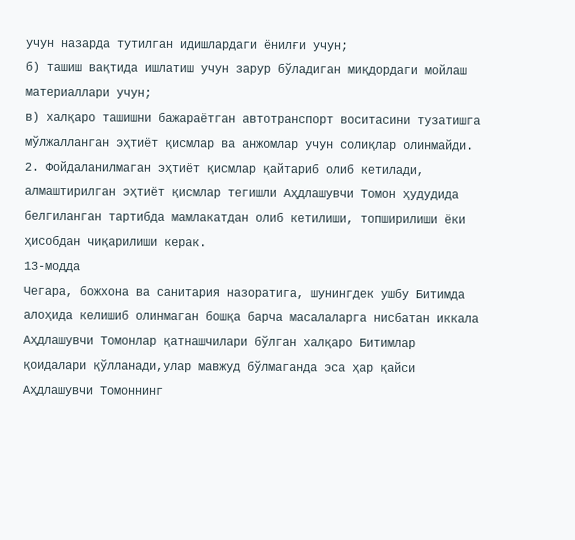учун назарда тутилган идишлардаги ёнилғи учун;
б) ташиш вақтида ишлатиш учун зарур бўладиган миқдордаги мойлаш материаллари учун;
в) халқаро ташишни бажараётган автотранспорт воситасини тузатишга мўлжалланган эҳтиёт қисмлар ва анжомлар учун солиқлар олинмайди.
2. Фойдаланилмаган эҳтиёт қисмлар қайтариб олиб кетилади, алмаштирилган эҳтиёт қисмлар тегишли Аҳдлашувчи Томон ҳудудида белгиланган тартибда мамлакатдан олиб кетилиши, топширилиши ёки ҳисобдан чиқарилиши керак.
13-модда
Чегара, божхона ва санитария назоратига, шунингдек ушбу Битимда алоҳида келишиб олинмаган бошқа барча масалаларга нисбатан иккала Аҳдлашувчи Томонлар қатнашчилари бўлган халқаро Битимлар қоидалари қўлланади,улар мавжуд бўлмаганда эса ҳар қайси Аҳдлашувчи Томоннинг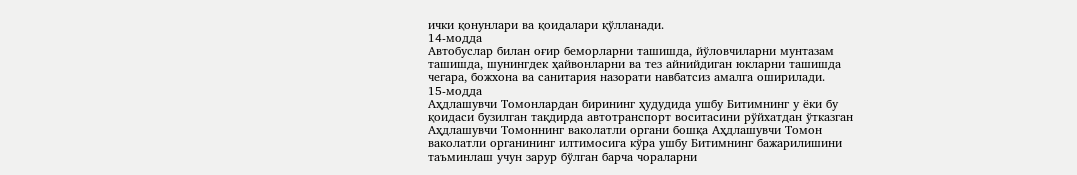ички қонунлари ва қоидалари қўлланади.
14-модда
Автобуслар билан оғир беморларни ташишда, йўловчиларни мунтазам ташишда, шунингдек ҳайвонларни ва тез айнийдиган юкларни ташишда чегара, божхона ва санитария назорати навбатсиз амалга оширилади.
15-модда
Аҳдлашувчи Томонлардан бирининг ҳудудида ушбу Битимнинг у ёки бу қоидаси бузилган тақдирда автотранспорт воситасини рўйхатдан ўтказган Аҳдлашувчи Томоннинг ваколатли органи бошқа Аҳдлашувчи Томон ваколатли органининг илтимосига кўра ушбу Битимнинг бажарилишини таъминлаш учун зарур бўлган барча чораларни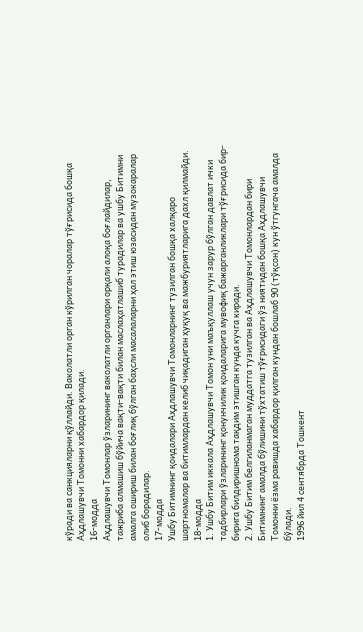кўради ва санкцияларни қўллайди. Ваколатли орган кўрилган чоралар тўғрисида бошқа Аҳдлашувчи Томонни хабардор қилади.
16-модда
Аҳдлашувчи Томонлар ўзларининг ваколатли органлари орқали алоқа боғлайдилар, тажриба алмашиш бўйича вақти-вақти билан маслаҳатлашиб турадилар ва ушбу Битимни амалга ошириш билан боғлиқ бўлган баҳсли масалаларни ҳал этиш юзасидан музокаралар олиб борадилар.
17-модда
Ушбу Битимнинг қоидалари Аҳдлашувчи Томонларнинг тузилган бошқа халқаро шартномалар ва битимлардан келиб чиқадиган ҳуқуқ ва мажбуриятларига дахл қилмайди.
18-модда
1. Ушбу Битим иккала Аҳдлашувчи Томон уни маъқуллаш учун зарур бўлган давлат ички тадбирлари ўзларининг қонунчилик қоидаларига мувофиқ бажарганликлари тўғрисида бир-бирига билдиришнома тақдим этишган кунда кучга киради.
2. Ушбу Битим белгиланмаган муддатга тузилган ва Аҳдлашувчи Томонлардан бири Битимнинг амалда бўлишини тўхтатиш тўғрисидаги ўз ниятидан бошқа Аҳдлашувчи Томонни ёзма равишда хабардор қилган кундан бошлаб 90 (тўқсон) кун ўтгунгача амалда бўлади.
1996 йил 4 сентябрда Тошкент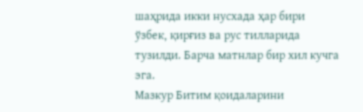шаҳрида икки нусхада ҳар бири ўзбек, қирғиз ва рус тилларида тузилди. Барча матнлар бир хил кучга эга.
Мазкур Битим қоидаларини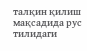талқин қилиш мақсадида рус тилидаги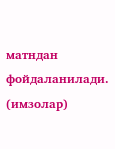матндан фойдаланилади.
(имзолар)